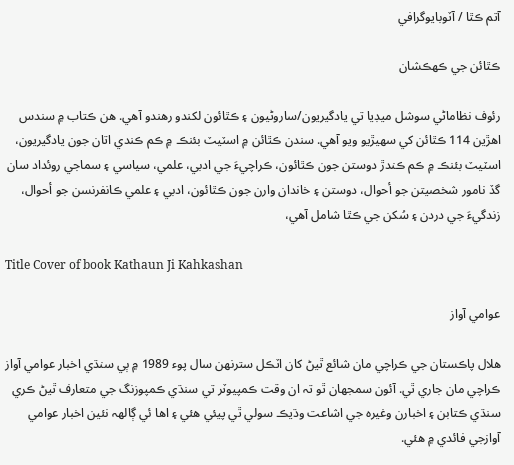آتم ڪٿا / آٽوبايوگرافي

ڪٿائن جي ڪھڪشان

رئوف نظاماڻي سوشل ميڊيا تي يادگيريون/ساروڻيون ۽ ڪٿائون لکندو رھندو آھي. ھن ڪتاب ۾ سندس اھڙين 114 ڪٿائن کي سھيڙيو ويو آھي. سندن ڪٿائن ۾ اسٽيٽ بئنڪ ۾ ڪم ڪندي اتان جون يادگيريون، اسٽيٽ بئنڪ ۾ ڪم ڪندڙ دوستن جون ڪٿائون، ڪراچيءَ جي ادبي، علمي، سياسي ۽ سماجي روئداد سان گڏ نامور شخصيتن جو أحوال، دوستن ۽ خاندان وارن جون ڪٿائون، ادبي ۽ علمي ڪانفرنسن جو أحوال، زندگيءَ جي دردن ۽ سُکن جي ڪٿا شامل آھي،

Title Cover of book Kathaun Ji Kahkashan

عوامي آواز

هلال پاڪستان جي ڪراچي مان شائع ٿيڻ کان اٽڪل سترنھن سال پوء 1989 ۾ ٻي سنڌي اخبار عوامي آواز ڪراچي مان جاري ٿي. آئون سمجهان ٿو تہ ان وقت ڪمپيوٽر تي سنڌي ڪمپوزنگ جي متعارف ٿيڻ ڪري سنڌي ڪتابن ۽ اخبارن وغيرہ جي اشاعت وڌيڪ سولي ٿي پيئي هئي ۽ اها ئي ڳالھہ نئين اخبار عوامي آوازجي فائدي ۾ هئي.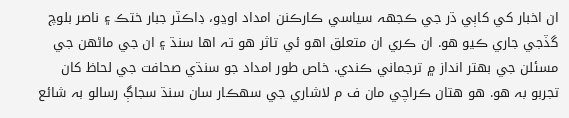ان اخبار کي کاٻي ڌر جي ڪجهہ سياسي ڪارڪنن امداد اوڍو، ڊاڪٽر جبار ختڪ ۽ ناصر بلوچ گڏجي جاري ڪيو هو. ان ڪري ان متعلق اهو ئي تاثر هو تہ اها سنڌ ۽ ان جي ماڻھن جي مسئلن جي بھتر انداز ۾ ترجماني ڪندي. خاص طور امداد جو سنڌي صحافت جي لحاظ کان تجربو بہ هو. هو هتان ڪراچي مان ف م لاشاري جي سھڪار سان سنڌ سجاڳ رسالو بہ شائع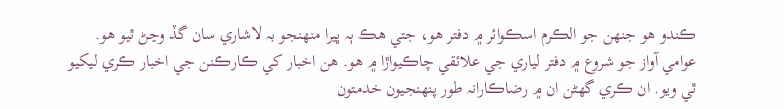ڪندو هو جنھن جو الڪرم اسڪوائر ۾ دفتر هو، جتي هڪ ٻہ ڀيرا منھنجو بہ لاشاري سان گڏ وڃڻ ٿيو هو.
عوامي آواز جو شروع ۾ دفتر لياري جي علائقي چاڪيواڙا ۾ هو. هن اخبار کي ڪارڪنن جي اخبار ڪري ليکيو ٿي ويو. ان ڪري گهڻن ان ۾ رضاڪارانہ طور پنھنجيون خدمتون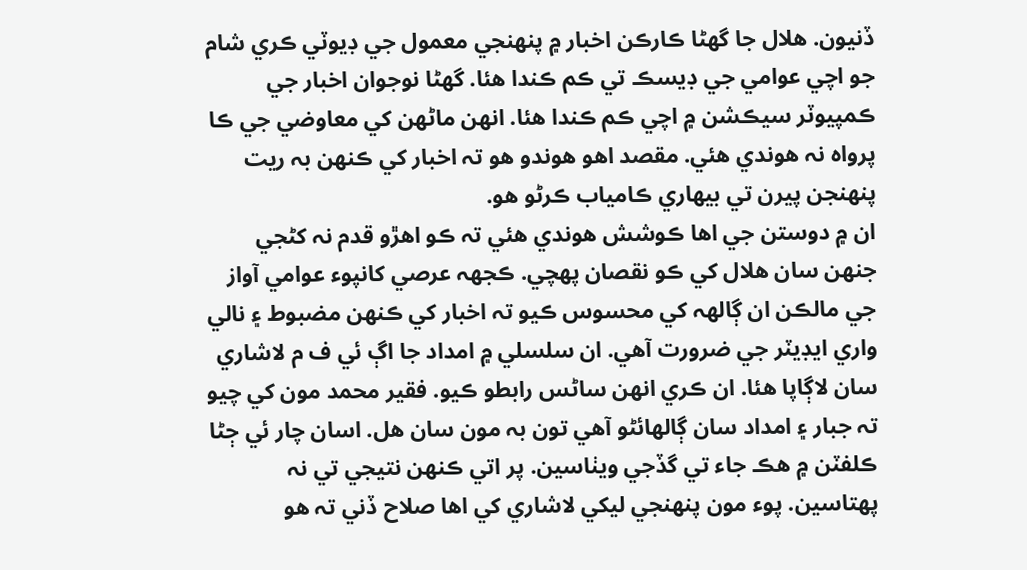ڏنيون. هلال جا گهڻا ڪارڪن اخبار ۾ پنھنجي معمول جي ڊيوٽي ڪري شام جو اچي عوامي جي ڊيسڪ تي ڪم ڪندا هئا. گهڻا نوجوان اخبار جي ڪمپيوٽر سيڪشن ۾ اچي ڪم ڪندا هئا. انھن ماڻھن کي معاوضي جي ڪا پرواه نہ هوندي هئي. مقصد اهو هوندو هو تہ اخبار کي ڪنھن بہ ريت پنھنجن پيرن تي بيھاري ڪامياب ڪرڻو هو.
ان ۾ دوستن جي اها ڪوشش هوندي هئي تہ ڪو اهڙو قدم نہ کڻجي جنھن سان هلال کي ڪو نقصان پھچي. ڪجهہ عرصي کانپوء عوامي آواز جي مالڪن ان ڳالھہ کي محسوس ڪيو تہ اخبار کي ڪنھن مضبوط ۽ نالي واري ايڊيٽر جي ضرورت آهي. ان سلسلي ۾ امداد جا اڳ ئي ف م لاشاري سان لاڳاپا هئا. ان ڪري انھن ساڻس رابطو ڪيو. فقير محمد مون کي چيو تہ جبار ۽ امداد سان ڳالھائڻو آهي تون بہ مون سان هل. اسان چار ئي ڄڻا ڪلفٽن ۾ هڪ جاء تي گڏجي ويٺاسين. پر اتي ڪنھن نتيجي تي نہ پھتاسين. پوء مون پنھنجي ليکي لاشاري کي اها صلاح ڏني تہ هو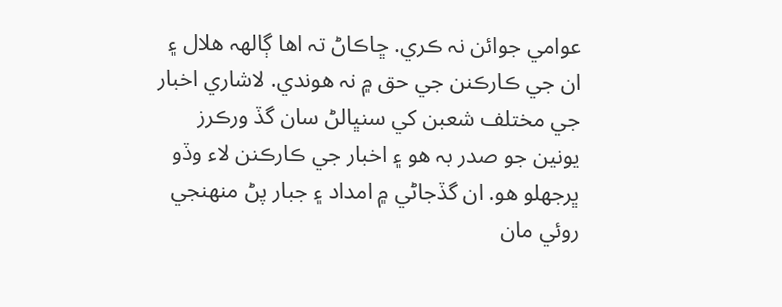عوامي جوائن نہ ڪري. ڇاڪاڻ تہ اها ڳالھہ هلال ۽ ان جي ڪارڪنن جي حق ۾ نہ هوندي. لاشاري اخبار جي مختلف شعبن کي سنڀالڻ سان گڏ ورڪرز يونين جو صدر بہ هو ۽ اخبار جي ڪارڪنن لاء وڏو ڀرجهلو هو. ان گڏجاڻي ۾ امداد ۽ جبار پڻ منھنجي روئي مان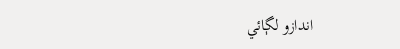اندازو لڳائي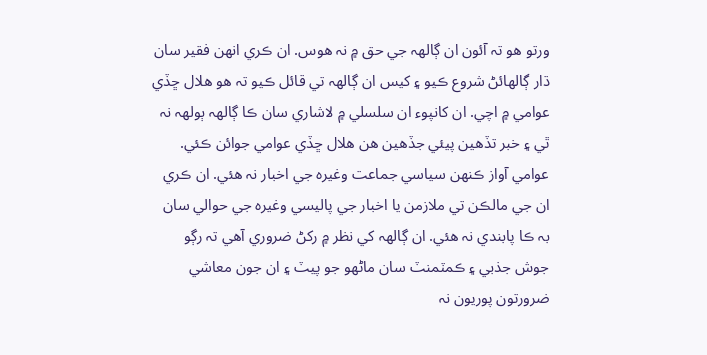ورتو هو تہ آئون ان ڳالھہ جي حق ۾ نہ هوس. ان ڪري انھن فقير سان ڌار ڳالھائڻ شروع ڪيو ۽ کيس ان ڳالھہ تي قائل ڪيو تہ هو هلال ڇڏي عوامي ۾ اچي. ان کانپوء ان سلسلي ۾ لاشاري سان ڪا ڳالھہ ٻولھہ نہ ٿي ۽ خبر تڏهين پيئي جڏهين هن هلال ڇڏي عوامي جوائن ڪئي.
عوامي آواز ڪنھن سياسي جماعت وغيرہ جي اخبار نہ هئي. ان ڪري ان جي مالڪن تي ملازمن يا اخبار جي پاليسي وغيرہ جي حوالي سان بہ ڪا پابندي نہ هئي. ان ڳالھہ کي نظر ۾ رکڻ ضروري آهي تہ رڳو جوش جذبي ۽ ڪمٽمنٽ سان ماڻھو جو پيٽ ۽ ان جون معاشي ضرورتون پوريون نہ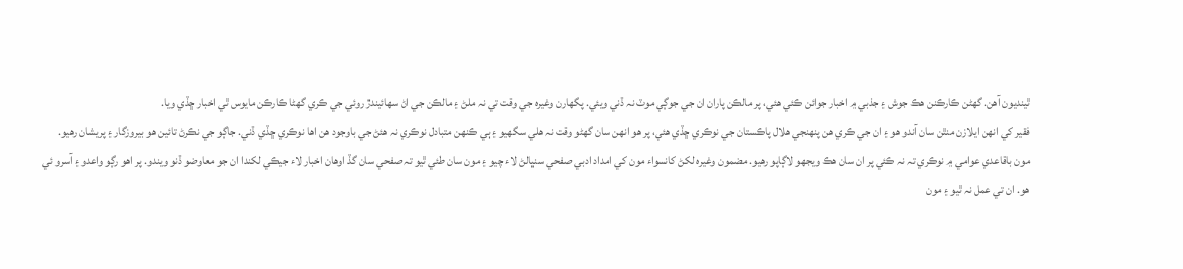ٿينديون آهن. گهڻن ڪارڪنن هڪ جوش ۽ جذبي ۾ اخبار جوائن ڪئي هئي، پر مالڪن پاران ان جي جوڳي موٽ نہ ڏني ويئي. پگهارن وغيرہ جي وقت تي نہ ملڻ ۽ مالڪن جي اڻ سھائيندڙ روئي جي ڪري گهڻا ڪارڪن مايوس ٿي اخبار ڇڏي ويا.
فقير کي انھن ايلازن منٿن سان آندو هو ۽ ان جي ڪري هن پنھنجي هلال پاڪستان جي نوڪري ڇڏي هئي، پر هو انھن سان گهڻو وقت نہ هلي سگهيو ۽ ٻي ڪنھن متبادل نوڪري نہ هئڻ جي باوجود هن اها نوڪري ڇڏي ڏني. جاڳو جي نڪرڻ تائين هو بيروزگار ۽ پريشان رهيو.
مون باقاعدي عوامي ۾ نوڪري تہ نہ ڪئي پر ان سان هڪ ويجهو لاڳاپو رهيو. مضمون وغيرہ لکڻ کانسواء مون کي امداد ادبي صفحي سنڀالڻ لاء چيو ۽ مون سان طئي ٿيو تہ صفحي سان گڏ اوهان اخبار لاء جيڪي لکندا ان جو معاوضو ڏنو ويندو. پر اهو رڳو واعدو ۽ آسرو ئي هو. ان تي عمل نہ ٿيو ۽ مون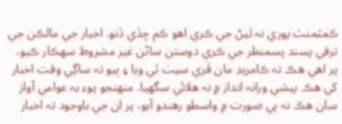ڪمٽمنٽ پوري نہ ٿيڻ جي ڪري اهو ڪم ڇڏي ڏنو. اخبار جي مالڪن جي ترقي پسند پسمنظر جي ڪري دوستن ساڻن غير مشروط سھڪار ڪيو، پر اهي هڪ تہ ڪامريڊ مان ڦري سيٺ ٿي ويا ۽ ٻيو تہ ساڳي وقت اخبار کي هڪ پيشي ورانہ انداز ۾ نہ هلائي سگهيا. منھنجو پوء بہ عوامي آواز سان هڪ نہ ٻي صورت ۾ واسطو رهندو آيو، پر ان جي باوجود تہ اخبار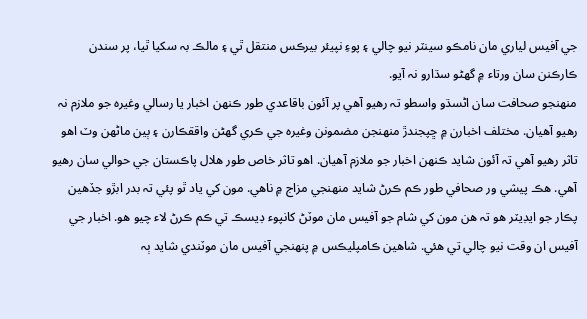جي آفيس لياري مان نامڪو سينٽر نيو چالي ۽ پوءِ نپيئر بيرڪس منتقل ٿي ۽ مالڪ بہ سکيا ٿيا، پر سندن ڪارڪنن سان ورتاء ۾ گهڻو سڌارو نہ آيو.
منھنجو صحافت سان اڻسڌو واسطو تہ رهيو آهي پر آئون باقاعدي طور ڪنھن اخبار يا رسالي وغيرہ جو ملازم نہ رهيو آهيان. مختلف اخبارن ۾ ڇپجندڙ منھنجن مضمونن وغيرہ جي ڪري گهڻن واققڪارن ۽ ٻين ماڻھن وٽ اهو تاثر رهيو آهي تہ آئون شايد ڪنھن اخبار جو ملازم آهيان. اهو تاثر خاص طور هلال پاڪستان جي حوالي سان رهيو آهي. هڪ پيشي ور صحافي طور ڪم ڪرڻ شايد منھنجي مزاج ۾ ناهي. مون کي ياد ٿو پئي تہ بدر ابڙو جڏهين پڪار جو ايڊيٽر هو تہ هن مون کي شام جو آفيس مان موٽڻ کانپوء ڊيسڪ تي ڪم ڪرڻ لاء چيو هو. اخبار جي آفيس ان وقت نيو چالي تي هئي. شاهين ڪامپليڪس ۾ پنھنجي آفيس مان موٽندي شايد ٻہ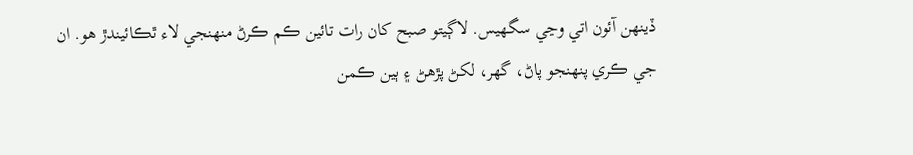ڏينھن آئون اتي وڃي سگهيس. لاڳيتو صبح کان رات تائين ڪم ڪرڻ منھنجي لاء ٿڪائيندڙ هو. ان جي ڪري پنھنجو پاڻ، گهر، لکڻ پڙهڻ ۽ ٻين ڪمن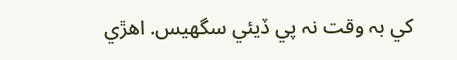کي بہ وقت نہ پي ڏيئي سگهيس. اهڙي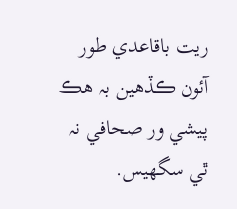ريت باقاعدي طور آئون ڪڏهين بہ هڪ پيشي ور صحافي نہ ٿي سگهيس.